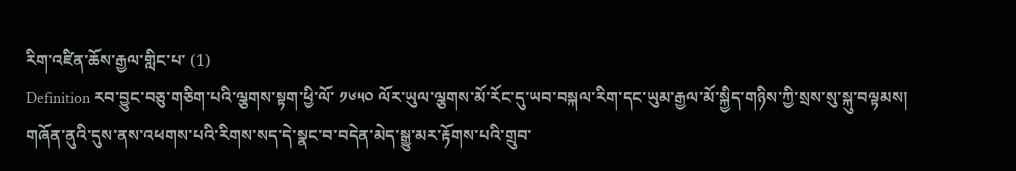རིག་འཛིན་ཆོས་རྒྱལ་གླིང་པ་ (1)
Definition རབ་བྱུང་བཅུ་གཅིག་པའི་ལྕགས་སྟག་ཕྱི་ལོ་ ༡༦༥༠ ལོར་ཡུལ་ལྕགས་མོ་རོང་དུ་ཡབ་བསྐལ་རིག་དང་ཡུམ་རྒྱལ་མོ་སྐྱིད་གཉིས་ཀྱི་སྲས་སུ་སྐུ་བལྟམས། གཞོན་ནུའི་དུས་ནས་འཕགས་པའི་རིགས་སད་དེ་སྣང་བ་བདེན་མེད་སྒྱུ་མར་རྟོགས་པའི་གྲུབ་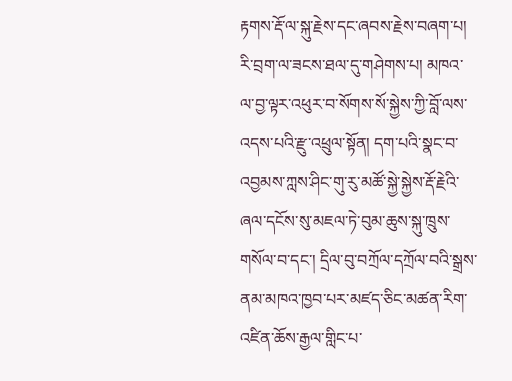རྟགས་རྡོ་ལ་སྐུ་རྗེས་དང་ཞབས་རྗེས་བཞག་པ། རི་བྲག་ལ་ཟངས་ཐལ་དུ་གཤེགས་པ། མཁའ་ལ་བྱ་ལྟར་འཕུར་བ་སོགས་སོ་སྐྱེས་ཀྱི་བློ་ལས་འདས་པའི་རྫུ་འཕྲུལ་སྟོན། དག་པའི་སྣང་བ་འབྱམས་ཀླས་ཤིང་གུ་རུ་མཚོ་སྐྱེ་སྐྱེས་རྡོ་རྗེའི་ཞལ་དངོས་སུ་མཇལ་ཏེ་བུམ་ཆུས་སྐུ་ཁྲུས་གསོལ་བ་དང་། དྲིལ་བུ་བཀྲོལ་དཀྲོལ་བའི་སྒྲས་ནམ་མཁའ་ཁྱབ་པར་མཛད་ཅིང་མཚན་རིག་འཛིན་ཆོས་རྒྱལ་གླིང་པ་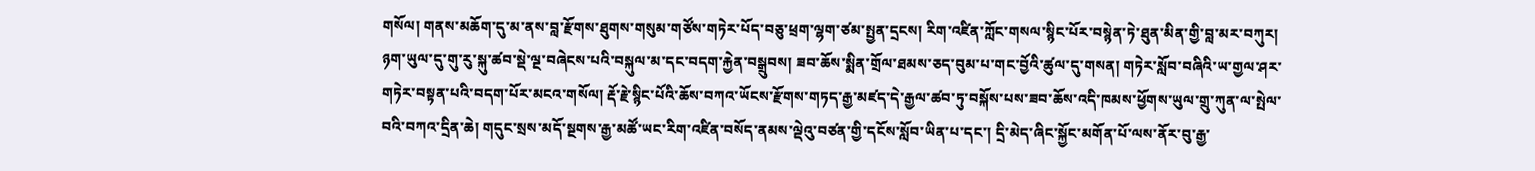གསོལ། གནས་མཆོག་དུ་མ་ནས་བླ་རྫོགས་ཐུགས་གསུམ་གཙོས་གཏེར་པོད་བཅུ་ཕྲག་ལྷག་ཙམ་སྤྱན་དྲངས། རིག་འཛིན་ཀློང་གསལ་སྙིང་པོར་བསྙེན་ཏེ་ཐུན་མིན་གྱི་བླ་མར་བཀུར། ཉག་ཡུལ་དུ་གུ་རུ་སྐུ་ཚབ་སྡེ་ལྔ་བཞེངས་པའི་བསྐུལ་མ་དང་བདག་རྐྱེན་བསྒྲུབས། ཟབ་ཆོས་སྨིན་གྲོལ་ཐམས་ཅད་བུམ་པ་གང་བྱོའི་ཚུལ་དུ་གསན། གཏེར་སློབ་བཞིའི་ཡ་གྱལ་ཤར་གཏེར་བསྟན་པའི་བདག་པོར་མངའ་གསོལ། རྡོ་རྗེ་སྙིང་པོའི་ཆོས་བཀའ་ཡོངས་རྫོགས་གཏད་རྒྱ་མཛད་དེ་རྒྱལ་ཚབ་ཏུ་བསྐོས་པས་ཟབ་ཆོས་འདི་ཁམས་ཕྱོགས་ཡུལ་གྲུ་ཀུན་ལ་སྤེལ་བའི་བཀའ་དྲིན་ཆེ། གདུང་སྲས་མདོ་སྔགས་རྒྱ་མཚོ་ཡང་རིག་འཛིན་བསོད་ནམས་ལྡེའུ་བཙན་གྱི་དངོས་སློབ་ཡིན་པ་དང་། དྲི་མེད་ཞིང་སྐྱོང་མགོན་པོ་ལས་ནོར་བུ་རྒྱ་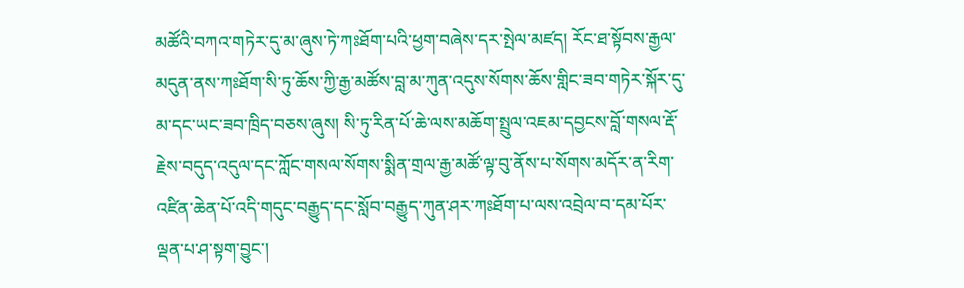མཚོའི་བཀའ་གཏེར་དུ་མ་ཞུས་ཏེ་ཀཿཐོག་པའི་ཕྱག་བཞེས་དར་སྤེལ་མཛད། རོང་ཐ་སྟོབས་རྒྱལ་མདུན་ནས་ཀཿཐོག་སི་ཏུ་ཆོས་ཀྱི་རྒྱ་མཚོས་བླ་མ་ཀུན་འདུས་སོགས་ཆོས་གླིང་ཟབ་གཏེར་སྐོར་དུ་མ་དང་ཡང་ཟབ་ཁྲིད་བཅས་ཞུས། སི་ཏུ་རིན་པོ་ཆེ་ལས་མཆོག་སྤྲུལ་འཇམ་དབྱངས་བློ་གསལ་རྡོ་རྗེས་བདུད་འདུལ་དང་ཀློང་གསལ་སོགས་སྨིན་གྲལ་རྒྱ་མཚོ་ལྟ་བུ་ནོས་པ་སོགས་མདོར་ན་རིག་འཛིན་ཆེན་པོ་འདི་གདུང་བརྒྱུད་དང་སློབ་བརྒྱུད་ཀུན་ཤར་ཀཿཐོག་པ་ལས་འབྲེལ་བ་དམ་པོར་ལྡན་པ་ཤ་སྟག་བྱུང་།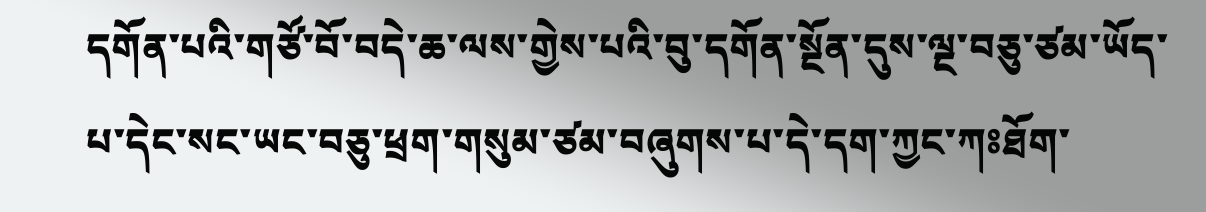དགོན་པའི་གཙོ་བོ་བདེ་ཆ་ལས་གྱེས་པའི་བུ་དགོན་སྔོན་དུས་ལྔ་བཅུ་ཙམ་ཡོད་པ་དེང་སང་ཡང་བཅུ་ཕྲག་གསུམ་ཙམ་བཞུགས་པ་དེ་དག་ཀྱང་ཀཿཐོག་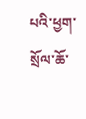པའི་ཕྱག་སྲོལ་ཆོ་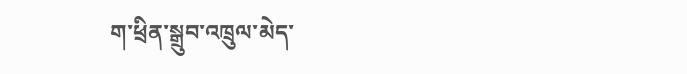ག་ཕྲིན་སྒྲུབ་འཁྲུལ་མེད་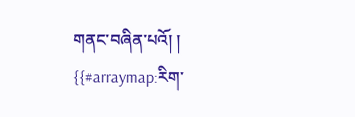གནང་བཞིན་པའོ། །
{{#arraymap:རིག་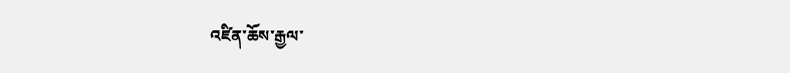འཛིན་ཆོས་རྒྱལ་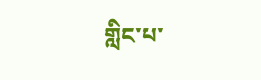གླིང་པ་